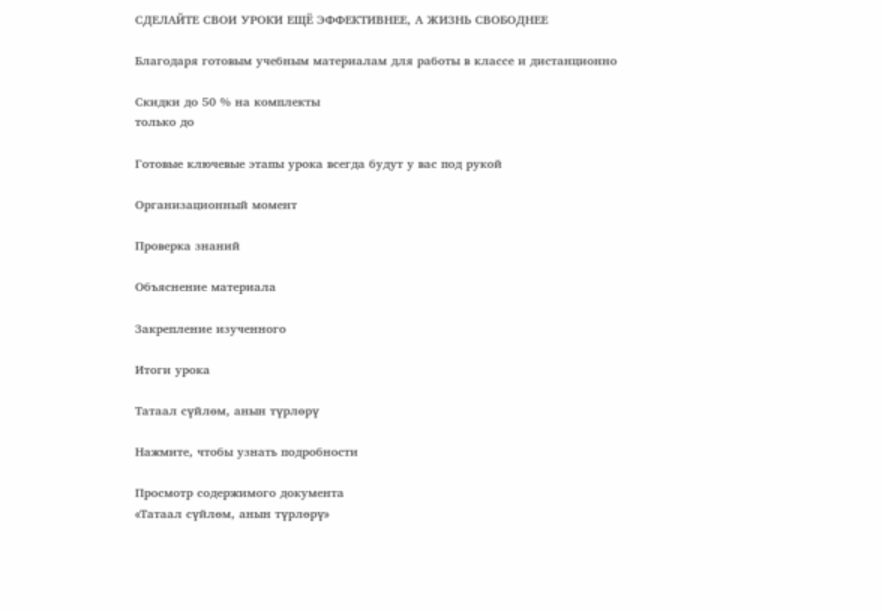СДЕЛАЙТЕ СВОИ УРОКИ ЕЩЁ ЭФФЕКТИВНЕЕ, А ЖИЗНЬ СВОБОДНЕЕ

Благодаря готовым учебным материалам для работы в классе и дистанционно

Скидки до 50 % на комплекты
только до

Готовые ключевые этапы урока всегда будут у вас под рукой

Организационный момент

Проверка знаний

Объяснение материала

Закрепление изученного

Итоги урока

Татаал сүйлөм, анын түрлөрү

Нажмите, чтобы узнать подробности

Просмотр содержимого документа
«Татаал сүйлөм, анын түрлөрү»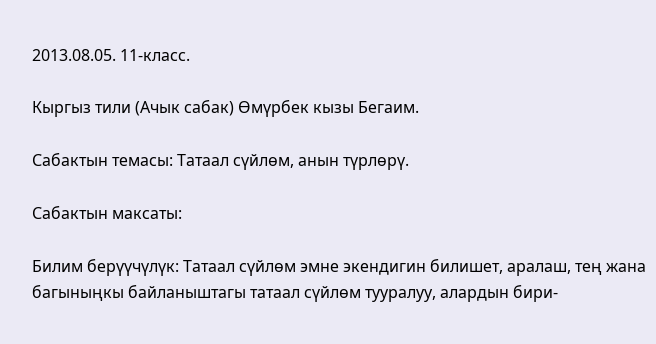2013.08.05. 11-класс.

Кыргыз тили (Ачык сабак) Өмүрбек кызы Бегаим.

Сабактын темасы: Татаал сүйлөм, анын түрлөрү.

Сабактын максаты:

Билим берүүчүлүк: Татаал сүйлөм эмне экендигин билишет, аралаш, тең жана багыныңкы байланыштагы татаал сүйлөм тууралуу, алардын бири-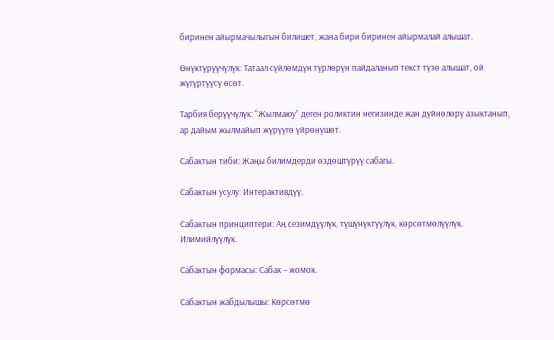биринен айырмачылыгын билишет, жана бири биринен айырмалай алышат.

Өнүктүрүүчүлүк: Татаал сүйлөмдүн түрлөрүн пайдаланып текст түзө алышат, ой жүгүртүүсү өсөт.

Тарбия берүүчүлүк: “Жылмаюу” деген роликтин негизинде жан дүйнөлөрү азыктанып, ар дайым жылмайып жүрүүгө үйрөнүшөт.

Сабактын тиби: Жаңы билимдерди өздөштүрүү сабагы.

Сабактын усулу: Интерактивдүү.

Сабактын принциптери: Аң сезимдүүлүк, түшүнүктүүлүк, көрсөтмөлүүлүк. Илимийлүүлүк.

Сабактын формасы: Сабак – жомок.

Сабактын жабдылышы: Көрсөтмө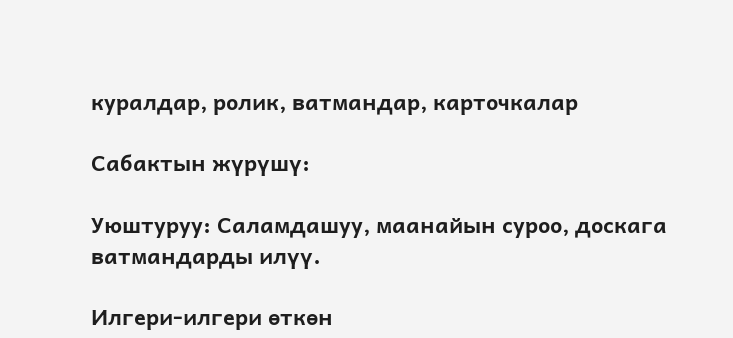куралдар, ролик, ватмандар, карточкалар

Сабактын жүрүшү:

Уюштуруу: Саламдашуу, маанайын суроо, доскага ватмандарды илүү.

Илгери-илгери өткөн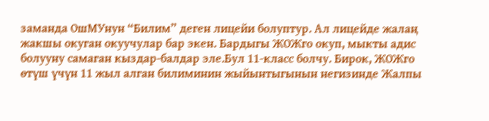заманда ОшМУнун “Билим” деген лицейи болуптур. Ал лицейде жалаң жакшы окуган окуучулар бар экен. Бардыгы ЖОЖго окуп, мыкты адис болууну самаган кыздар-балдар эле.Бул 11-класс болчу. Бирок, ЖОЖго өтүш үчүн 11 жыл алган билиминин жыйынтыгынын негизинде Жалпы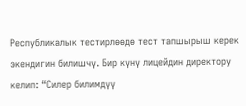Республикалык тестирлөөдө тест тапшырыш керек экендигин билишчү. Бир күнү лицейдин директору келип: “Силер билимдүү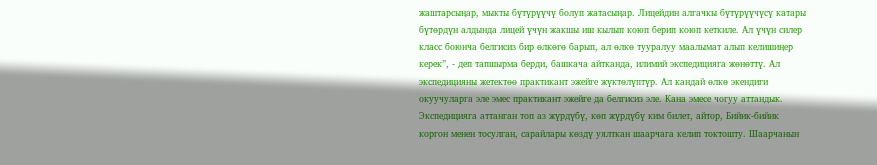жаштарсыңар, мыкты бүтүрүүчү болуп жатасыңар. Лицейдин алгачкы бүтүрүүчүсү катары бүтөрдүн алдында лицей үчүн жакшы иш кылып коюп берип коюп кеткиле. Ал үчүн силер класс боюнча белгисиз бир өлкөгө барып, ал өлкө тууралуу маалымат алып келишиңер керек”, - деп тапшырма берди, башкача айтканда, илимий экспедицияга жөнөттү. Ал экспедицияны жетектөө практикант эжейге жүктөлүптүр. Ал кандай өлкө экендиги окуучуларга эле эмес практикант эжейге да белгисиз эле. Кана эмесе чогуу аттандык. Экспедицияга аттанган топ аз жүрдүбү, көп жүрдүбү ким билет, айтор, Бийик-бийик коргон менен тосулган, сарайлары көздү уялткан шаарчага келип токтошту. Шаарчанын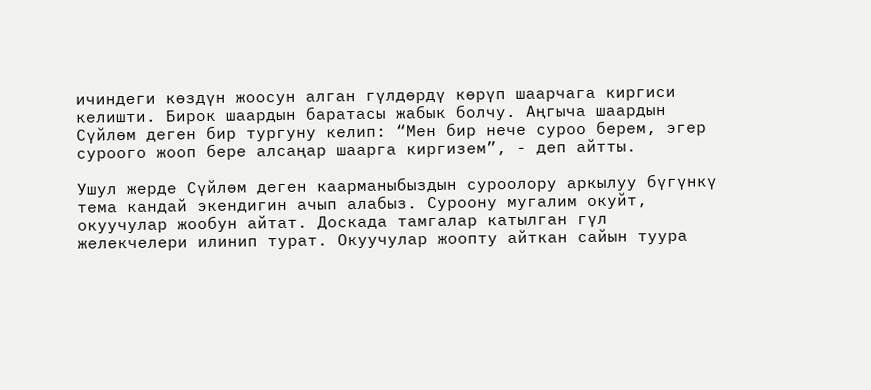ичиндеги көздүн жоосун алган гүлдөрдү көрүп шаарчага киргиси келишти. Бирок шаардын баратасы жабык болчу. Аңгыча шаардын Сүйлөм деген бир тургуну келип: “Мен бир нече суроо берем, эгер суроого жооп бере алсаңар шаарга киргизем”, - деп айтты.

Ушул жерде Сүйлөм деген каарманыбыздын суроолору аркылуу бүгүнкү тема кандай экендигин ачып алабыз. Суроону мугалим окуйт, окуучулар жообун айтат. Доскада тамгалар катылган гүл желекчелери илинип турат. Окуучулар жоопту айткан сайын туура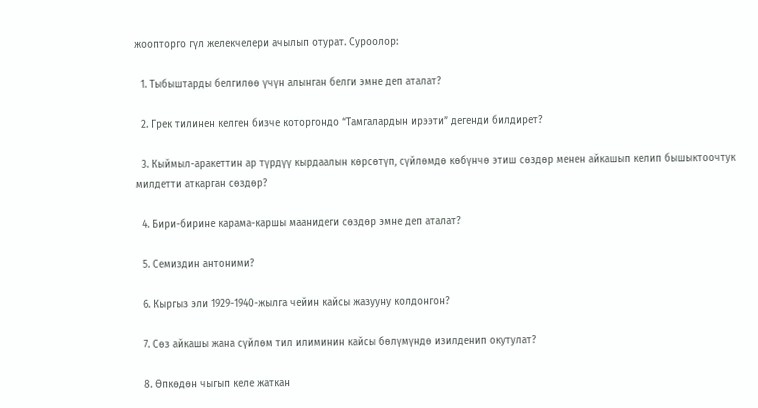жоопторго гүл желекчелери ачылып отурат. Суроолор:

  1. Тыбыштарды белгилөө үчүн алынган белги эмне деп аталат?

  2. Грек тилинен келген бизче которгондо “Тамгалардын ирээти” дегенди билдирет?

  3. Кыймыл-аракеттин ар түрдүү кырдаалын көрсөтүп, сүйлөмдө көбүнчө этиш сөздөр менен айкашып келип бышыктоочтук милдетти аткарган сөздөр?

  4. Бири-бирине карама-каршы маанидеги сөздөр эмне деп аталат?

  5. Семиздин антоними?

  6. Кыргыз эли 1929-1940-жылга чейин кайсы жазууну колдонгон?

  7. Сөз айкашы жана сүйлөм тил илиминин кайсы бөлүмүндө изилденип окутулат?

  8. Өпкөдөн чыгып келе жаткан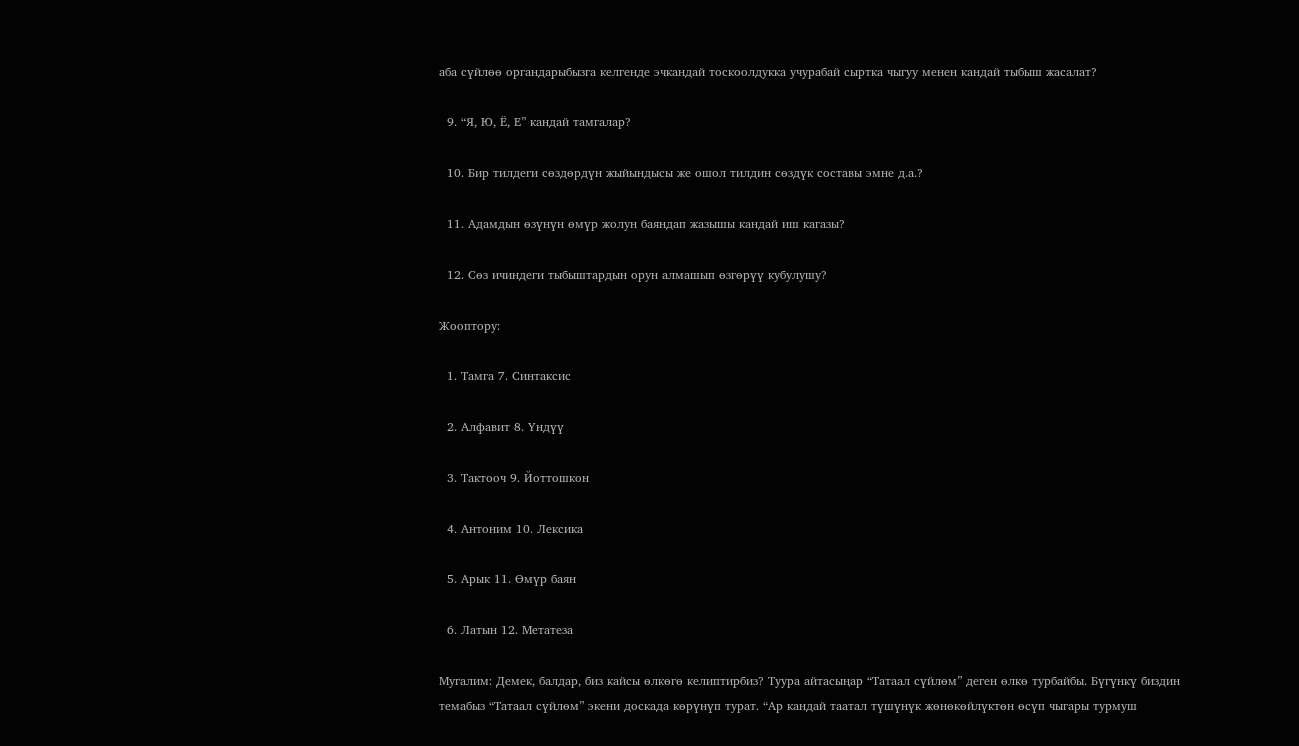аба сүйлөө органдарыбызга келгенде эчкандай тоскоолдукка учурабай сыртка чыгуу менен кандай тыбыш жасалат?

  9. “Я, Ю, Ё, Е” кандай тамгалар?

  10. Бир тилдеги сөздөрдүн жыйындысы же ошол тилдин сөздүк составы эмне д.а.?

  11. Адамдын өзүнүн өмүр жолун баяндап жазышы кандай иш кагазы?

  12. Сөз ичиндеги тыбыштардын орун алмашып өзгөрүү кубулушу?

Жооптору:

  1. Тамга 7. Синтаксис

  2. Алфавит 8. Үндүү

  3. Тактооч 9. Йоттошкон

  4. Антоним 10. Лексика

  5. Арык 11. Өмүр баян

  6. Латын 12. Метатеза

Мугалим: Демек, балдар, биз кайсы өлкөгө келиптирбиз? Туура айтасыңар “Татаал сүйлөм” деген өлкө турбайбы. Бүгүнкү биздин темабыз “Татаал сүйлөм” экени доскада көрүнүп турат. “Ар кандай таатал түшүнүк жөнөкөйлүктөн өсүп чыгары турмуш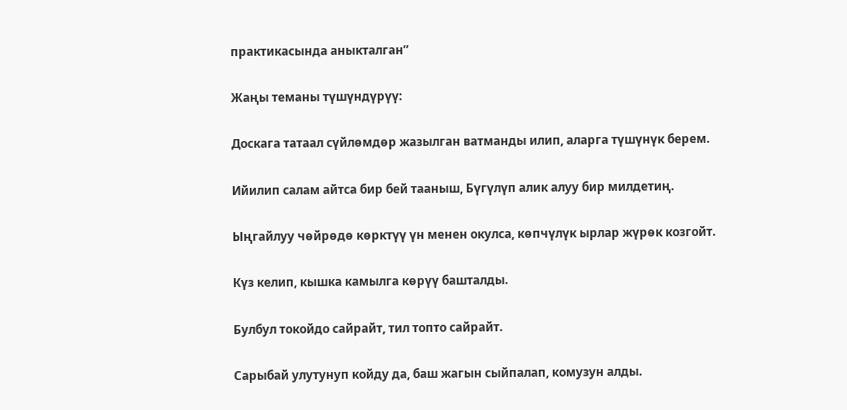практикасында аныкталган”

Жаңы теманы түшүндүрүү:

Доскага татаал сүйлөмдөр жазылган ватманды илип, аларга түшүнүк берем.

Ийилип салам айтса бир бей тааныш, Бүгүлүп алик алуу бир милдетиң.

Ыңгайлуу чөйрөдө көрктүү үн менен окулса, көпчүлүк ырлар жүрөк козгойт.

Күз келип, кышка камылга көрүү башталды.

Булбул токойдо сайрайт, тил топто сайрайт.

Сарыбай улутунуп койду да, баш жагын сыйпалап, комузун алды.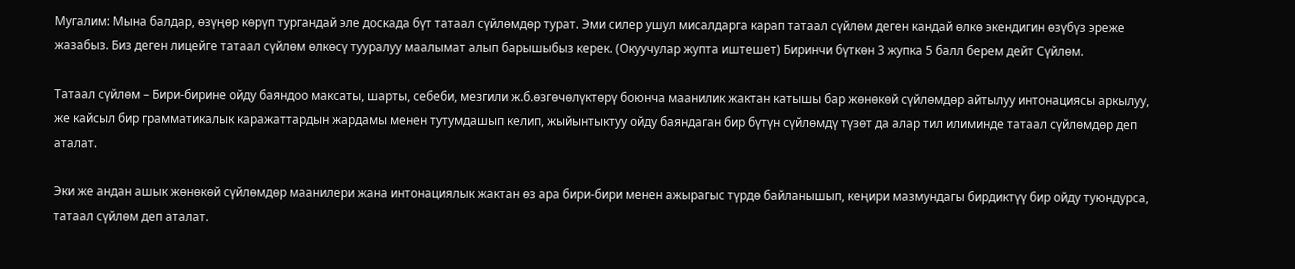Мугалим: Мына балдар, өзүңөр көрүп тургандай эле доскада бүт татаал сүйлөмдөр турат. Эми силер ушул мисалдарга карап татаал сүйлөм деген кандай өлкө экендигин өзүбүз эреже жазабыз. Биз деген лицейге татаал сүйлөм өлкөсү тууралуу маалымат алып барышыбыз керек. (Окуучулар жупта иштешет) Биринчи бүткөн 3 жупка 5 балл берем дейт Сүйлөм.

Татаал сүйлөм – Бири-бирине ойду баяндоо максаты, шарты, себеби, мезгили ж.б.өзгөчөлүктөрү боюнча маанилик жактан катышы бар жөнөкөй сүйлөмдөр айтылуу интонациясы аркылуу, же кайсыл бир грамматикалык каражаттардын жардамы менен тутумдашып келип, жыйынтыктуу ойду баяндаган бир бүтүн сүйлөмдү түзөт да алар тил илиминде татаал сүйлөмдөр деп аталат.

Эки же андан ашык жөнөкөй сүйлөмдөр маанилери жана интонациялык жактан өз ара бири-бири менен ажырагыс түрдө байланышып, кеңири мазмундагы бирдиктүү бир ойду туюндурса, татаал сүйлөм деп аталат.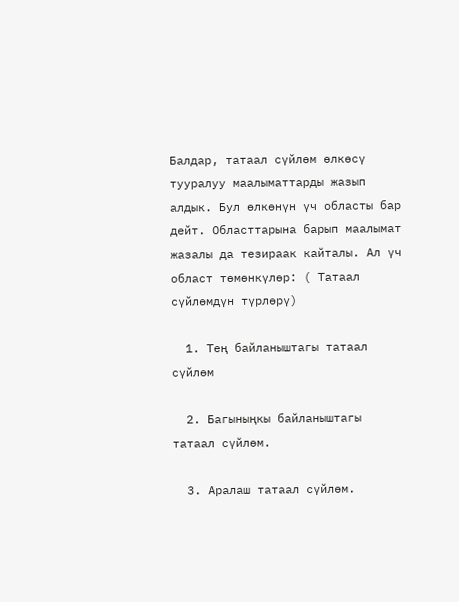Балдар, татаал сүйлөм өлкөсү тууралуу маалыматтарды жазып алдык. Бул өлкөнүн үч областы бар дейт. Областтарына барып маалымат жазалы да тезираак кайталы. Ал үч област төмөнкүлөр: ( Татаал сүйлөмдүн түрлөрү)

  1. Тең байланыштагы татаал сүйлөм

  2. Багыныңкы байланыштагы татаал сүйлөм.

  3. Аралаш татаал сүйлөм.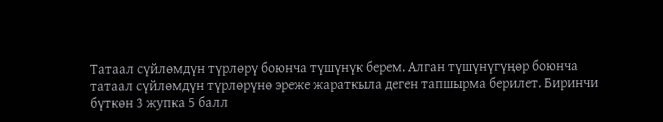Татаал сүйлөмдүн түрлөрү боюнча түшүнүк берем. Алган түшүнүгүңөр боюнча татаал сүйлөмдүн түрлөрүнө эреже жараткыла деген тапшырма берилет. Биринчи бүткөн 3 жупка 5 балл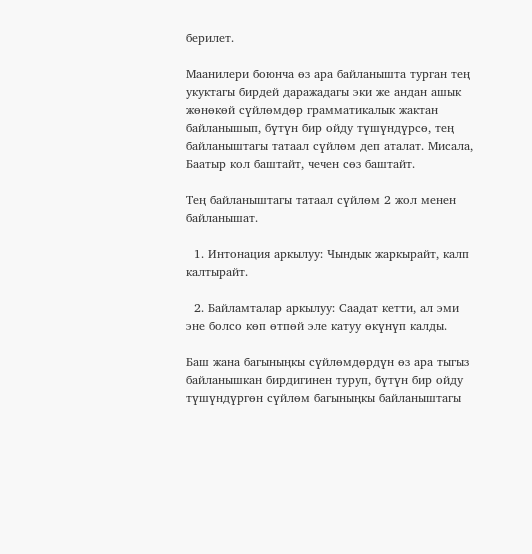берилет.

Маанилери боюнча өз ара байланышта турган тең укуктагы бирдей даражадагы эки же андан ашык жөнөкөй сүйлөмдөр грамматикалык жактан байланышып, бүтүн бир ойду түшүндүрсө, тең байланыштагы татаал сүйлөм деп аталат. Мисала, Баатыр кол баштайт, чечен сөз баштайт.

Тең байланыштагы татаал сүйлөм 2 жол менен байланышат.

  1. Интонация аркылуу: Чындык жаркырайт, калп калтырайт.

  2. Байламталар аркылуу: Саадат кетти, ал эми эне болсо көп өтпөй эле катуу өкүнүп калды.

Баш жана багыныңкы сүйлөмдөрдүн өз ара тыгыз байланышкан бирдигинен туруп, бүтүн бир ойду түшүндүргөн сүйлөм багыныңкы байланыштагы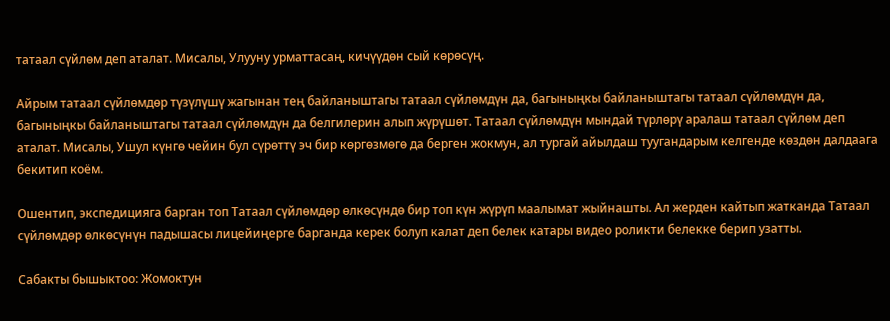татаал сүйлөм деп аталат. Мисалы, Улууну урматтасаң, кичүүдөн сый көрөсүң.

Айрым татаал сүйлөмдөр түзүлүшү жагынан тең байланыштагы татаал сүйлөмдүн да, багыныңкы байланыштагы татаал сүйлөмдүн да, багыныңкы байланыштагы татаал сүйлөмдүн да белгилерин алып жүрүшөт. Татаал сүйлөмдүн мындай түрлөрү аралаш татаал сүйлөм деп аталат. Мисалы, Ушул күнгө чейин бул сүрөттү эч бир көргөзмөгө да берген жокмун, ал тургай айылдаш туугандарым келгенде көздөн далдаага бекитип коём.

Ошентип, экспедицияга барган топ Татаал сүйлөмдөр өлкөсүндө бир топ күн жүрүп маалымат жыйнашты. Ал жерден кайтып жатканда Татаал сүйлөмдөр өлкөсүнүн падышасы лицейиңерге барганда керек болуп калат деп белек катары видео роликти белекке берип узатты.

Сабакты бышыктоо: Жомоктун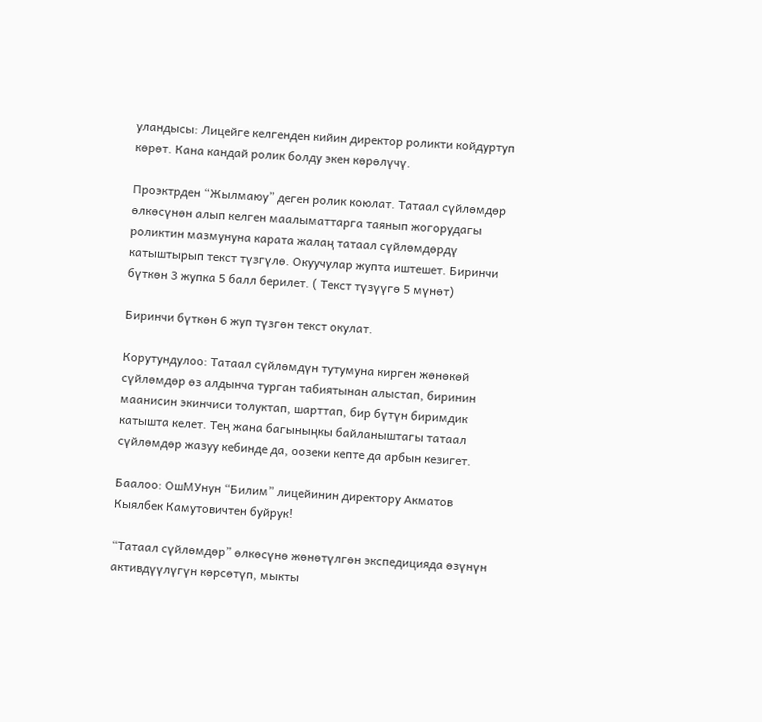уландысы: Лицейге келгенден кийин директор роликти койдуртуп көрөт. Кана кандай ролик болду экен көрөлүчү.

Проэктрден “Жылмаюу” деген ролик коюлат. Татаал сүйлөмдөр өлкөсүнөн алып келген маалыматтарга таянып жогорудагы роликтин мазмунуна карата жалаң татаал сүйлөмдөрдү катыштырып текст түзгүлө. Окуучулар жупта иштешет. Биринчи бүткөн 3 жупка 5 балл берилет. ( Текст түзүүгө 5 мүнөт)

Биринчи бүткөн 6 жуп түзгөн текст окулат.

Корутундулоо: Татаал сүйлөмдүн тутумуна кирген жөнөкөй сүйлөмдөр өз алдынча турган табиятынан алыстап, биринин маанисин экинчиси толуктап, шарттап, бир бүтүн биримдик катышта келет. Тең жана багыныңкы байланыштагы татаал сүйлөмдөр жазуу кебинде да, оозеки кепте да арбын кезигет.

Баалоо: ОшМУнун “Билим” лицейинин директору Акматов Кыялбек Камутовичтен буйрук!

“Татаал сүйлөмдөр” өлкөсүнө жөнөтүлгөн экспедицияда өзүнүн активдүүлүгүн көрсөтүп, мыкты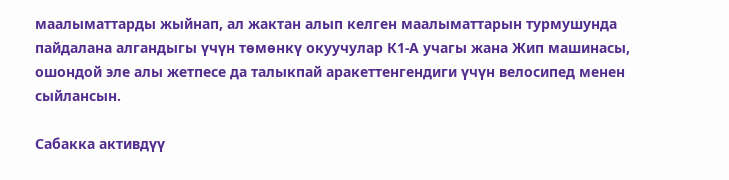маалыматтарды жыйнап, ал жактан алып келген маалыматтарын турмушунда пайдалана алгандыгы үчүн төмөнкү окуучулар К1-А учагы жана Жип машинасы, ошондой эле алы жетпесе да талыкпай аракеттенгендиги үчүн велосипед менен сыйлансын.

Сабакка активдүү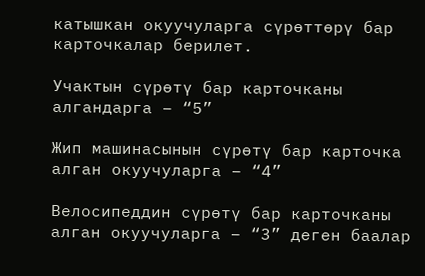катышкан окуучуларга сүрөттөрү бар карточкалар берилет.

Учактын сүрөтү бар карточканы алгандарга – “5”

Жип машинасынын сүрөтү бар карточка алган окуучуларга – “4”

Велосипеддин сүрөтү бар карточканы алган окуучуларга – “3” деген баалар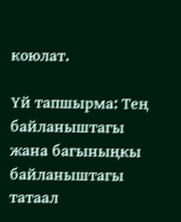коюлат.

Үй тапшырма: Тең байланыштагы жана багыныңкы байланыштагы татаал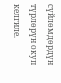сүйлөмдөрдүн түрлөрүн окуп келгиле.